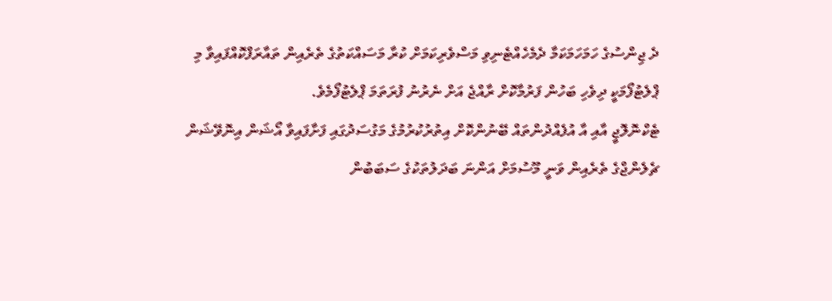ދެ ޖިންސުގެ ހަމަހަމަކަމާ ދެމެހެއްޓެނިވި މަސްވެރިކަމަށް ކުރާ މަސައްކަތުގެ ތެރެއިން ތައާރަފްކޮއްފައިވާ މި ޕްލެޓުފޯމަކީ ދިވެހި ބަހުން ފަރުމާކޮށް ރާއްޖެ އަށް ނެރުނު ފުރަތަމަ ޕްލެޓުފޯމެވެ.
ޓެކްނޮލޮޖީ އާއި އާ އުފެއްދުންތައް ބޭނުންކޮށް އިތުރުކުރުމުގެ މަގުސަދުގައި ފަށާފައިވާ އޯޝަން އިނޮވޭޝަން ޗެލެންޖްގެ ތެރެއިން ވަނީ މޫސުމަށް އަންނަ ބަދަލުތަކުގެ ސަބަބުން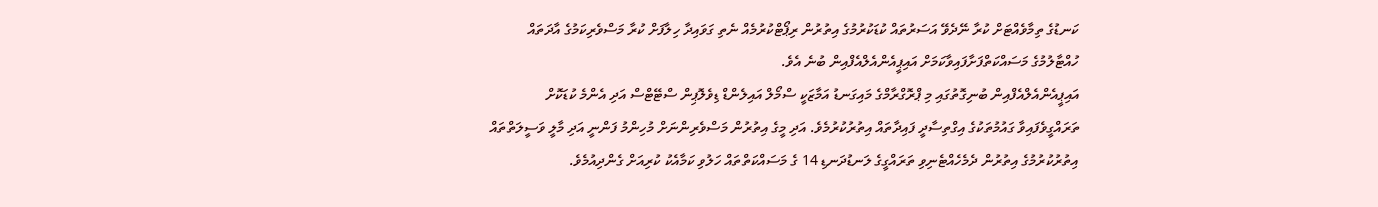ކަނޑުގެ ތިމާވެއްޓަށް ކުރާ ނޭދެވޭ އަސަރުތައް ކުޑަކުރުމުގެ އިތުރުން ރިޕޯޓްކުރުމެއް ނެތި ގަވައިދާ ހިލާފަށް ކުރާ މަސްވެރިކަމުގެ އާދަތައް ހުއްޓާލުމުގެ މަސައްކަތްފަށާފައިވާކަމަށް އައިޕީއެންއެލްއެފްއިން ބުނެ އެވެ.
އައިޕީއެންއެލްއެފްއިން ބުނިގޮތުގައި މި ޕްރޮގްރާމްގެ މައިގަނޑު އަމާޒަކީ ސްމޯލް އައިލެންޑް ޑިވެލޮޕިން ސްޓޭޓްސް އަދި އެންމެ ކުޑަކޮށް ތަރައްގީވެފައިވާ ގައުމުތަކުގެ އިގްތިސާދީ ފައިދާތައް އިތުރުކުރުމެވެ. އަދި މީގެ އިތުރުން މަސްވެރިންނަށް މުހިންމު ފަންނީ އަދި މާލީ ވަސީލަތްތައް އިތުރުކުރުމުގެ އިތުރުން ދެމެހެއްޓެނިވި ތަރައްގީގެ ލަނޑުދަނޑި 14 ގެ މަސައްކަތްތައް ހަލުވި ކަމާއެކު ކުރިއަށް ގެންދިއުމެވެ.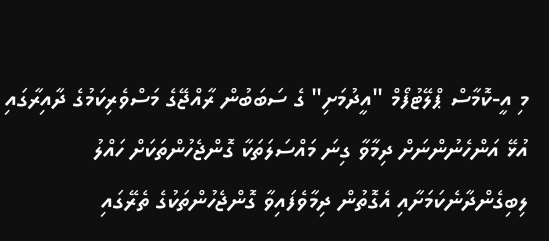މި އީ-ކޮމާސް ޕްލޭޓުފޯމް "އީދުމަށި" ގެ ސަބަބުން ރާއްޖޭގެ މަސްވެރިކަމުގެ ދާއިރާގައި އުޅޭ އަންހެނުންނަށް ދިމާވާ ގިނަ މައްސަލަތަކާ ގޮންޖެހުންތަކަށް ހައްލު ލިބިގެންދާނެކަމަށާއި އެގޮތުން ދިމާވެފައިވާ ގޮންޖެހުންތަކުގެ ތެރޭގައި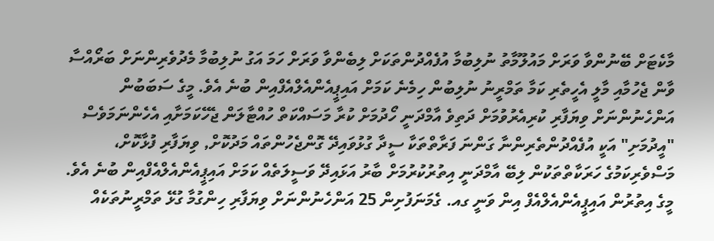މާކެޓަށް ބޭނުންވާ ވަރަށް މައުލޫމާތު ނުލިބުމާ އުފެއްދުންތަކަށް ލިބެންވާ ވަރަށް ހަމަ އަގު ނުލިބުމާ މެދުވެރިންނަށް ބަރޯއްސާ ވާން ޖެހުމާއި މާލީ އެހީތެރި ކަމާ ތަމްރީނު ނުލިބުން ހިމެނެ ކަމަށް އައިޕީއެންއެލްއެފްއިން ބުނެ އެވެ. މީގެ ސަބަބުން އަންހެނުންނަށް ވިޔަފާރި ކުރިއެރުވުމަށް ދަތިވެ އާމްދަނީ ހޯދުމަށް ކުރާ މަސައްކަތް ހުއްޓާލަން ޖެހޭކަމަށާއި އެހެންނަމަވެސް "އީދުމަށި" އަކީ އުފެއްދުންތެރިންނާ ގަންނަ ފަރާތްތަކާ ސީދާ ގުޅުވައިދޭ ގޮންޖެހުންތައް މަދުކޮށް, ވިޔަފާރި ފުޅާކޮށް، މަސްވެރިކަމުގެ ހަރަކާތްތަކުން ލިބޭ އާމްދަނީ އިތުރުކުރުމަށް ބާރު އަޅައިދޭ ވަސީލަތެއް ކަމަށް އައިޕީއެންއެލްއެފްއިން ބުނެ އެވެ.
މީގެ އިތުރުން އައިޕީއެންއެލްއެފް އިން ވަނީ ގއ. ގެމަނަފުށިން 25 އަންހެނުންނަށް ވިޔަފާރި ހިންގުމާ ގުޅޭ ތަމްރީނުތަކެއް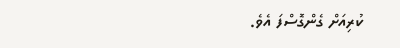ކުރިއަށް ގެންގޮސްފަ އެވެ.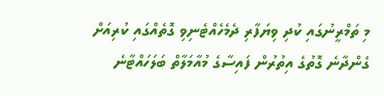މި ތަމްރީނުގައި ކުދި ވިޔަފާރި ދެމެހެއްޓެނިވި ގޮތެއްގައި ކުރިއަށް ގެންދާނެ ގޮތުގެ އިތުރުން ފައިސާގެ މުއާމަލާތް ބަލަހައްޓާނެ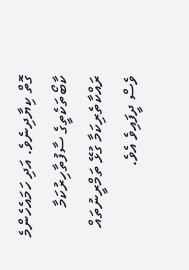ގޮތް ކިޔާދިނެވެ. އަދި ހަމައެހެންމެ ކާބޯތަކެތީގެ ސާފުތާހިރުކަމާ ރައްކާތެރިކަމާ ގުޅޭ ތަމްރީނުތައް ވެސް ދީފައިވެ އެވެ.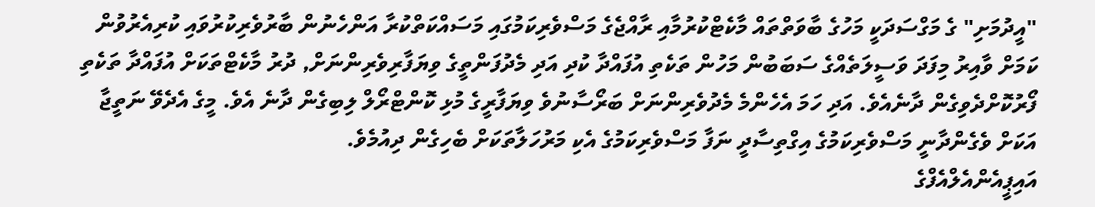"އީދުމަށި" ގެ މަގްސަދަކީ މަހުގެ ބާވަތްތައް މާކެޓްކުރުމާއި ރާއްޖެގެ މަސްވެރިކަމުގައި މަސައްކަތްކުރާ އަންހެނުން ބާރުވެރިކުރުވައި ކުރިއެރުވުން ކަމަށް ވާއިރު މިފަދަ ވަސީލަތެއްގެ ސަބަބުން މަހުން ތަކެތި އުފައްދާ ކުދި އަދި މެދުފަންތީގެ ވިޔަފާރިވެރިންނަށް, ދުރު މާކެޓްތަކަށް އުފައްދާ ތަކެތި ފޯރުކޮށްދެވިގެން ދާނެއެވެ. އަދި ހަމަ އެހެންމެ މެދުވެރިންނަށް ބަރޯސާނުވެ ވިޔަފާރީގެ މުޅި ކޮންޓްރޯލް ލިބިގެން ދާނެ އެވެ. މީގެ އެދެވޭ ނަތީޖާ އަކަށް ވެގެންދާނީ މަސްވެރިކަމުގެ އިގްތިސާދީ ނަފާ މަސްވެރިކަމުގެ އެކި މަރުހަލާތަކަށް ބެހިގެން ދިއުމެވެ.
އައިޕީއެންއެލްއެފްގެ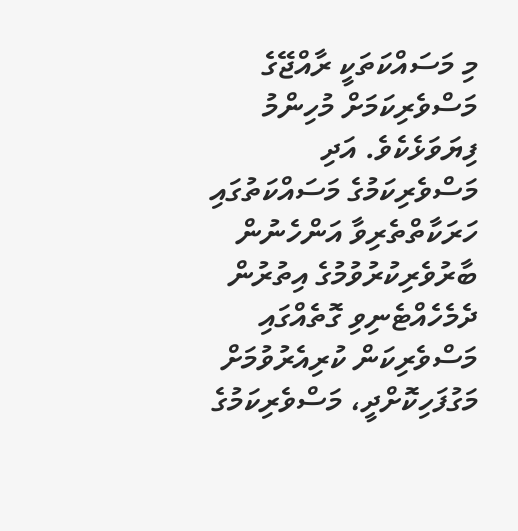މި މަސައްކަތަކީ ރާއްޖޭގެ މަސްވެރިކަމަށް މުހިންމު ފިޔަވަޅެކެވެ. އަދި މަސްވެރިކަމުގެ މަސައްކަތުގައި ހަރަކާތްތެރިވާ އަންހެނުން ބާރުވެރިކުރުވުމުގެ އިތުރުން ދެމެހެއްޓެނިވި ގޮތެއްގައި މަސްވެރިކަން ކުރިއެރުވުމަށް މަގުފަހިކޮށްދީ، މަސްވެރިކަމުގެ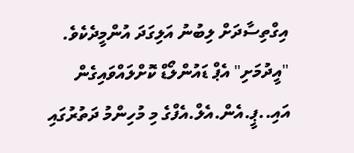އިގްތިސާދަށް ލިބުނު އަލިގަދަ އުންމީދެކެވެ.
"އީދުމަށި" އެޕް ޑައުންލޯޑް ކޮށްލައްވައިގެން އައި..ޕީ.އެން.އެލް.އެފްގެ މި މުހިންމު ދަތުރުގައި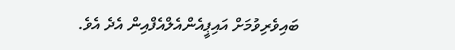ބައިވެރިވުމަށް އައިޕީއެންއެލްއެފްއިން އެދެ އެވެ.